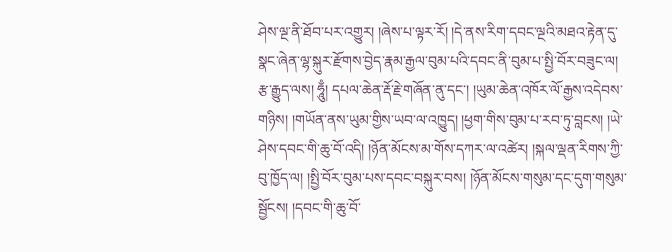ཤེས་ལྔ་ནི་ཐོབ་པར་འགྱུར། །ཞེས་པ་ལྟར་རོ། །དེ་ནས་རིག་དབང་ལྔའི་མཐའ་རྟེན་དུ་སྣང་ཞེན་ལྷ་སྐུར་རྫོགས་བྱེད་རྣམ་རྒྱལ་བུམ་པའི་དབང་ནི་བུམ་པ་སྤྱི་བོར་བཟུང་ལ། རྩ་རྒྱུད་ལས། ཧཱུྃ། དཔལ་ཆེན་རྡོ་རྗེ་གཞོན་ནུ་དང་། །ཡུམ་ཆེན་འཁོར་ལོ་རྒྱས་འདེབས་གཉིས། །གཡོན་ནས་ཡུམ་གྱིས་ཡབ་ལ་འཁྱུད། །ཕྱག་གིས་བུམ་པ་རབ་ཏུ་བླངས། །ཡེ་ཤེས་དབང་གི་ཆུ་བོ་འདི། །ཉོན་མོངས་མ་གོས་དཀར་ལ་འཚེར། །སྐལ་ལྡན་རིགས་ཀྱི་བུ་ཁྱོད་ལ། །སྤྱི་བོར་བུམ་པས་དབང་བསྐུར་བས། །ཉོན་མོངས་གསུམ་དང་དུག་གསུམ་སྦྱོངས། །དབང་གི་ཆུ་བོ་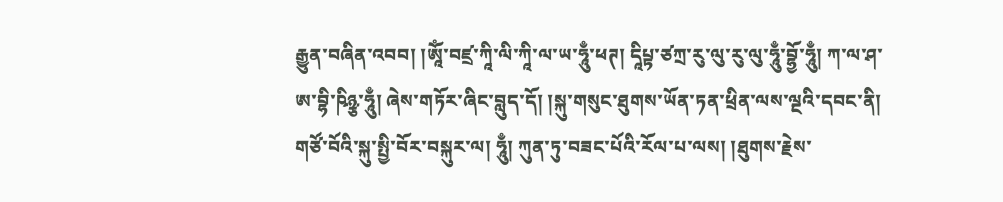རྒྱུན་བཞིན་འབབ། །ཨཱོཾ་བཛྲ་ཀཱི་ལི་ཀཱི་ལ་ཡ་ཧཱུྃ་ཕཊ། དཱིཔྟ་ཙཀྲ་རུ་ལུ་རུ་ལུ་ཧཱུྃ་བྷྱོ་ཧཱུྃ། ཀ་ལ་ཤ་ཨ་བྷི་ཥིཉྩ་ཧཱུྃ། ཞེས་གཏོར་ཞིང་བླུད་དོ། །སྐུ་གསུང་ཐུགས་ཡོན་ཏན་ཕྲིན་ལས་ལྔའི་དབང་ནི། གཙོ་བོའི་སྐུ་སྤྱི་བོར་བསྐུར་ལ། ཧཱུྃ། ཀུན་ཏུ་བཟང་པོའི་རོལ་པ་ལས། །ཐུགས་རྗེས་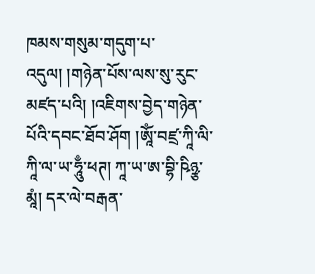ཁམས་གསུམ་གདུག་པ་འདུལ། །གཉེན་པོས་ལས་སུ་རུང་མཛད་པའི། །འཇིགས་བྱེད་གཉེན་པོའི་དབང་ཐོབ་ཤོག །ཨཱོཾ་བཛྲ་ཀཱི་ལི་ཀཱི་ལ་ཡ་ཧཱུྃ་ཕཊ། ཀཱ་ཡ་ཨ་བྷི་ཥིཉྩ་མཱཾ། དར་ལེ་བརྒན་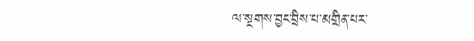ལ་སྔགས་བྱང་བྲིས་པ་མགྲིན་པར་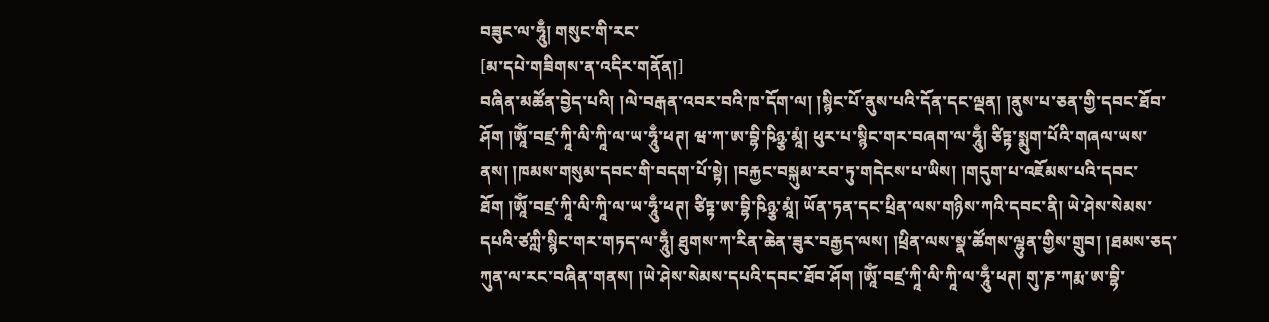བཟུང་ལ་ཧཱུྃ། གསུང་གི་རང་
[མ་དཔེ་གཟིགས་ན་འདིར་གནོན།]
བཞིན་མཚོན་བྱེད་པའི། །ལེ་བརྒན་འབར་བའི་ཁ་དོག་ལ། །སྙིང་པོ་ནུས་པའི་དོན་དང་ལྡན། །ནུས་པ་ཅན་གྱི་དབང་ཐོབ་ཤོག །ཨཱོཾ་བཛྲ་ཀཱི་ལི་ཀཱི་ལ་ཡ་ཧཱུྃ་ཕཊ། ཝ་ཀ་ཨ་བྷི་ཥིཉྩ་མཱཾ། ཕུར་པ་སྙིང་གར་བཞག་ལ་ཧཱུྃ། ཙིཏྟ་སྨུག་པོའི་གཞལ་ཡས་ནས། །ཁམས་གསུམ་དབང་གི་བདག་པོ་སྟེ། །བརྐྱང་བསྐུམ་རབ་ཏུ་གདེངས་པ་ཡིས། །གདུག་པ་འཇོམས་པའི་དབང་ཐོག །ཨཱོཾ་བཛྲ་ཀཱི་ལི་ཀཱི་ལ་ཡ་ཧཱུྃ་ཕཊ། ཙིཏྟ་ཨ་བྷི་ཥིཉྩ་མཱཾ། ཡོན་ཏན་དང་ཕྲིན་ལས་གཉིས་ཀའི་དབང་ནི། ཡེ་ཤེས་སེམས་དཔའི་ཙཀླི་སྙིང་གར་གཏད་ལ་ཧཱུྃ། ཐུགས་ཀ་རིན་ཆེན་ཟུར་བརྒྱད་ལས། །ཕྲིན་ལས་སྣ་ཚོགས་ལྷུན་གྱིས་གྲུབ། །ཐམས་ཅད་ཀུན་ལ་རང་བཞིན་གནས། །ཡེ་ཤེས་སེམས་དཔའི་དབང་ཐོབ་ཤོག །ཨཱོཾ་བཛྲ་ཀཱི་ལི་ཀཱི་ལ་ཧཱུྃ་ཕཊ། གུ་ཎ་ཀརྨ་ཨ་བྷི་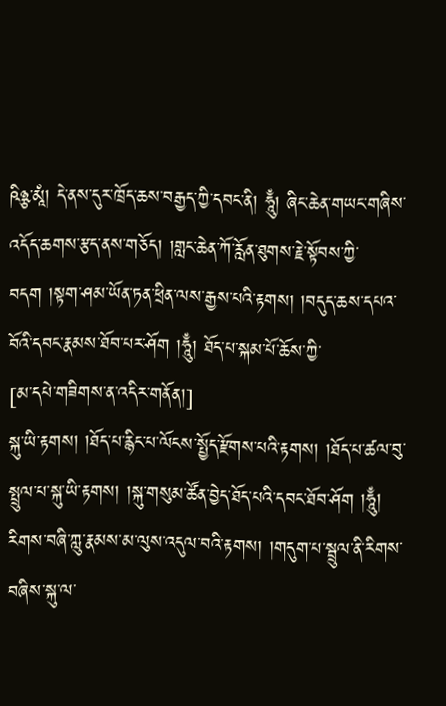ཥིཉྩ་མཱཾ། དེ་ནས་དུར་ཁྲོད་ཆས་བརྒྱད་ཀྱི་དབང་ནི། ཧཱུྃ། ཞིང་ཆེན་གཡང་གཞིས་འདོད་ཆགས་རྩད་ནས་གཅོད། །གླང་ཆེན་ཀོ་རློན་ཐུགས་རྗེ་སྟོབས་ཀྱི་བདག །སྟག་ཤམ་ཡོན་ཏན་ཕྲིན་ལས་རྒྱས་པའི་རྟགས། །བདུད་ཆས་དཔའ་བོའི་དབང་རྣམས་ཐོབ་པར་ཤོག །ཧཱུྃ། ཐོད་པ་སྐམ་པོ་ཆོས་ཀྱི་
[མ་དཔེ་གཟིགས་ན་འདིར་གནོན།]
སྐུ་ཡི་རྟགས། །ཐོད་པ་རྙིང་པ་ལོངས་སྤྱོད་རྫོགས་པའི་རྟགས། །ཐོད་པ་ཚལ་བུ་སྤྲུལ་པ་སྐུ་ཡི་རྟགས། །སྐུ་གསུམ་ཚོན་བྱེད་ཐོད་པའི་དབང་ཐོབ་ཤོག །ཧཱུྃ། རིགས་བཞི་ཀླུ་རྣམས་མ་ལུས་འདུལ་བའི་རྟགས། །གདུག་པ་སྦྲུལ་ནི་རིགས་བཞིས་སྐུ་ལ་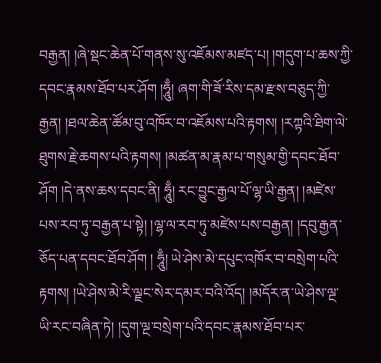བརྒྱན། །ཞེ་སྡང་ཆེན་པོ་གནས་སུ་འཇོམས་མཛད་པ། །གདུག་པ་ཆས་ཀྱི་དབང་རྣམས་ཐོབ་པར་ཤོག །ཧཱུྃ། ཞག་གི་ཟོ་རིས་དམ་རྫས་བཅུད་ཀྱི་རྒྱན། །ཐལ་ཆེན་ཚོམ་བུ་འཁོར་བ་འཇོམས་པའི་རྟགས། །རཀྟའི་ཐིག་ལེ་ཐུགས་རྗེ་ཆགས་པའི་རྟགས། །མཚན་མ་རྣམ་པ་གསུམ་གྱི་དབང་ཐོབ་ཤོག །དེ་ནས་ཆས་དབང་ནི། ཧཱུྃ། རང་བྱུང་རྒྱལ་པོ་ལྷ་ཡི་རྒྱན། །མཛེས་པས་རབ་ཏུ་བརྒྱན་པ་སྟེ། །ལྷ་ལ་རབ་ཏུ་མཛེས་པས་བརྒྱན། །དབུ་རྒྱན་ཅོད་པན་དབང་ཐོབ་ཤོག ། ཧཱུྃ། ཡེ་ཤེས་མེ་དཔུང་འཁོར་བ་བསྲེག་པའི་རྟགས། །ཡེ་ཤེས་མེ་རི་ལྗང་སེར་དམར་བའི་འོད། །མདོར་ན་ཡེ་ཤེས་ལྔ་ཡི་རང་བཞིན་ཏེ། །དུག་ལྔ་བསྲེག་པའི་དབང་རྣམས་ཐོབ་པར་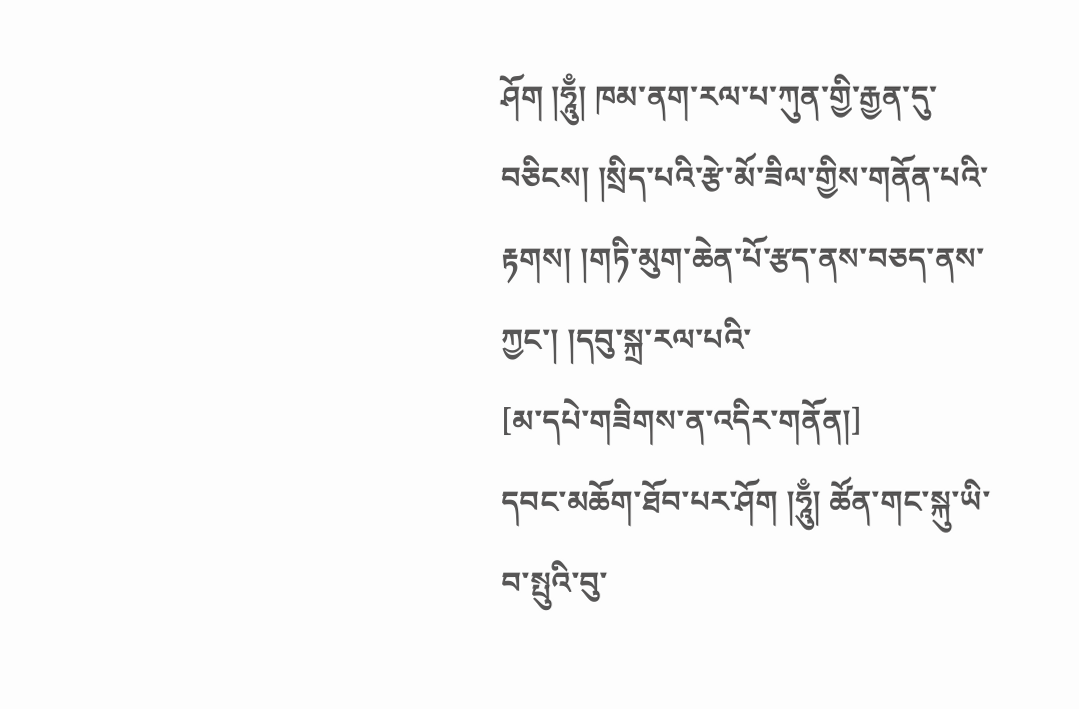ཤོག །ཧཱུྃ། ཁམ་ནག་རལ་པ་ཀུན་གྱི་རྒྱན་དུ་བཅིངས། །སྲིད་པའི་རྩེ་མོ་ཟིལ་གྱིས་གནོན་པའི་རྟགས། །གཏི་མུག་ཆེན་པོ་རྩད་ནས་བཅད་ནས་ཀྱང་། །དབུ་སྐྲ་རལ་པའི་
[མ་དཔེ་གཟིགས་ན་འདིར་གནོན།]
དབང་མཆོག་ཐོབ་པར་ཤོག །ཧཱུྃ། ཚོན་གང་སྐུ་ཡི་བ་སྤུའི་བུ་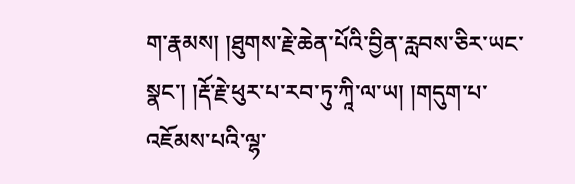ག་རྣམས། །ཐུགས་རྗེ་ཆེན་པོའི་བྱིན་རླབས་ཅིར་ཡང་སྣང་། །རྡོ་རྗེ་ཕུར་པ་རབ་ཏུ་ཀཱི་ལ་ཡ། །གདུག་པ་འཇོམས་པའི་ལྷ་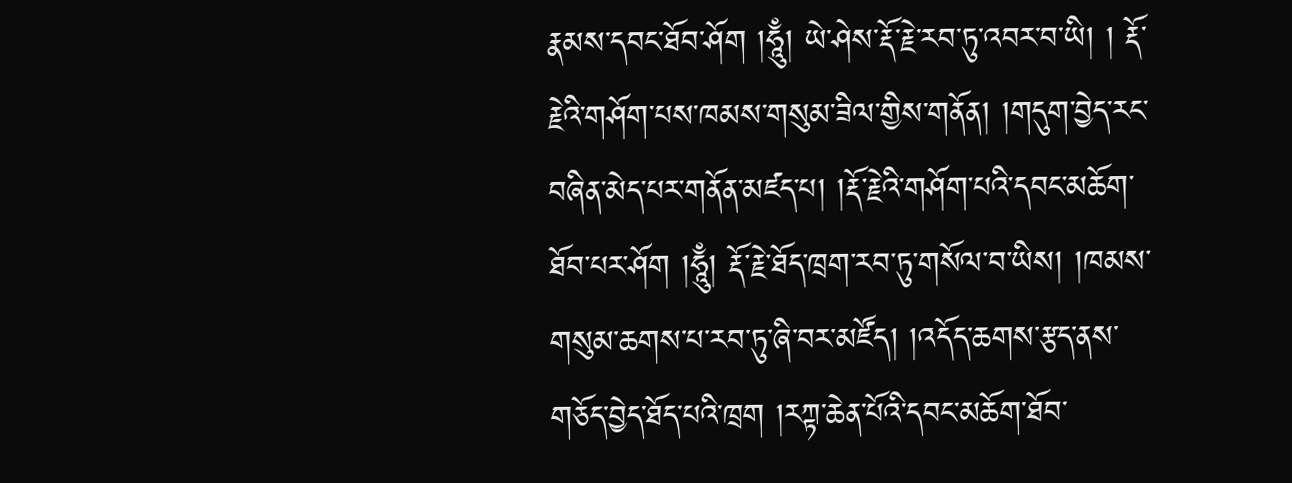རྣམས་དབང་ཐོབ་ཤོག །ཧཱུྃ། ཡེ་ཤེས་རྡོ་རྗེ་རབ་ཏུ་འབར་བ་ཡི། ། རྡོ་རྗེའི་གཤོག་པས་ཁམས་གསུམ་ཟིལ་གྱིས་གནོན། །གདུག་བྱེད་རང་བཞིན་མེད་པར་གནོན་མཛད་པ། །རྡོ་རྗེའི་གཤོག་པའི་དབང་མཆོག་ཐོབ་པར་ཤོག །ཧཱུྃ། རྡོ་རྗེ་ཐོད་ཁྲག་རབ་ཏུ་གསོལ་བ་ཡིས། །ཁམས་གསུམ་ཆགས་པ་རབ་ཏུ་ཞི་བར་མཛོད། །འདོད་ཆགས་རྩད་ནས་གཅོད་བྱེད་ཐོད་པའི་ཁྲག །རཀྟ་ཆེན་པོའི་དབང་མཆོག་ཐོབ་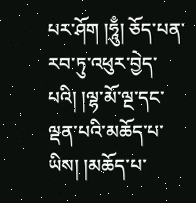པར་ཤོག །ཧཱུྃ། ཅོད་པན་རབ་ཏུ་འཕུར་བྱེད་པའི། །ལྷ་མོ་ལྔ་དང་ལྡན་པའི་མཆོད་པ་ཡིས། །མཆོད་པ་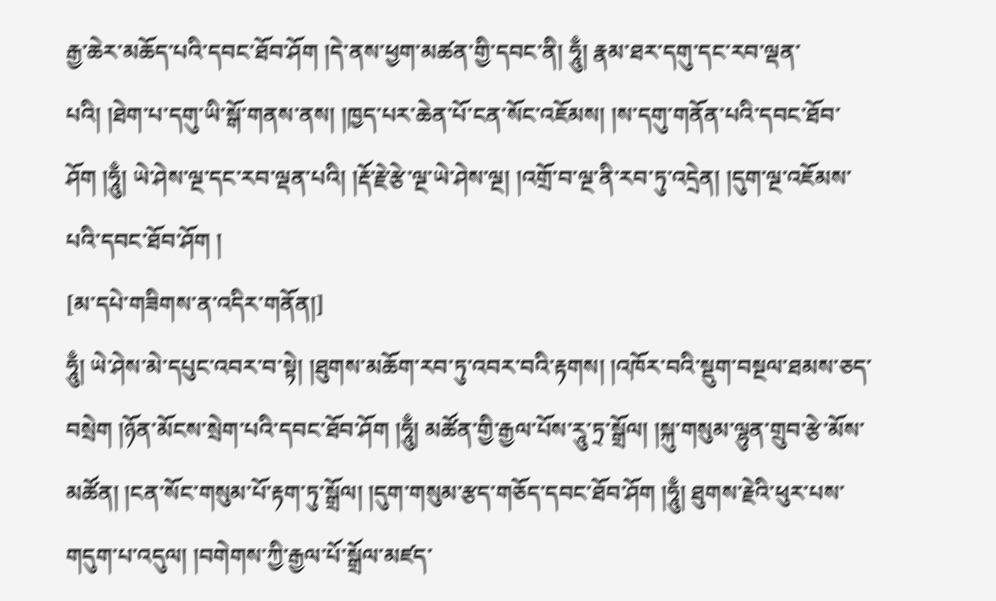རྒྱ་ཆེར་མཆོད་པའི་དབང་ཐོབ་ཤོག །དེ་ནས་ཕྱག་མཚན་གྱི་དབང་ནི། ཧཱུྃ། རྣམ་ཐར་དགུ་དང་རབ་ལྡན་པའི། །ཐེག་པ་དགུ་ཡི་སྒོ་གནས་ནས། །ཁྱད་པར་ཆེན་པོ་ངན་སོང་འཇོམས། །ས་དགུ་གནོན་པའི་དབང་ཐོབ་ཤོག །ཧཱུྃ། ཡེ་ཤེས་ལྔ་དང་རབ་ལྡན་པའི། །རྡོ་རྗེ་རྩེ་ལྔ་ཡེ་ཤེས་ལྔ། །འགྲོ་བ་ལྔ་ནི་རབ་ཏུ་འདྲེན། །དུག་ལྔ་འཇོམས་པའི་དབང་ཐོབ་ཤོག །
[མ་དཔེ་གཟིགས་ན་འདིར་གནོན།]
ཧཱུྃ། ཡེ་ཤེས་མེ་དཔུང་འབར་བ་སྟེ། །ཐུགས་མཆོག་རབ་ཏུ་འབར་བའི་རྟགས། །འཁོར་བའི་སྡུག་བསྔལ་ཐམས་ཅད་བསྲེག །ཉོན་མོངས་སྲེག་པའི་དབང་ཐོབ་ཤོག །ཧཱུྃ། མཚོན་གྱི་རྒྱལ་པོས་རཱུ་ཏྲ་སྒྲོལ། །སྐུ་གསུམ་ལྷུན་གྲུབ་རྩེ་མོས་མཚོན། །ངན་སོང་གསུམ་པོ་རྟག་ཏུ་སྒྲོལ། །དུག་གསུམ་རྩད་གཅོད་དབང་ཐོབ་ཤོག །ཧཱུྃ། ཐུགས་རྗེའི་ཕུར་པས་གདུག་པ་འདུལ། །བགེགས་ཀྱི་རྒྱལ་པོ་སྒྲོལ་མཛད་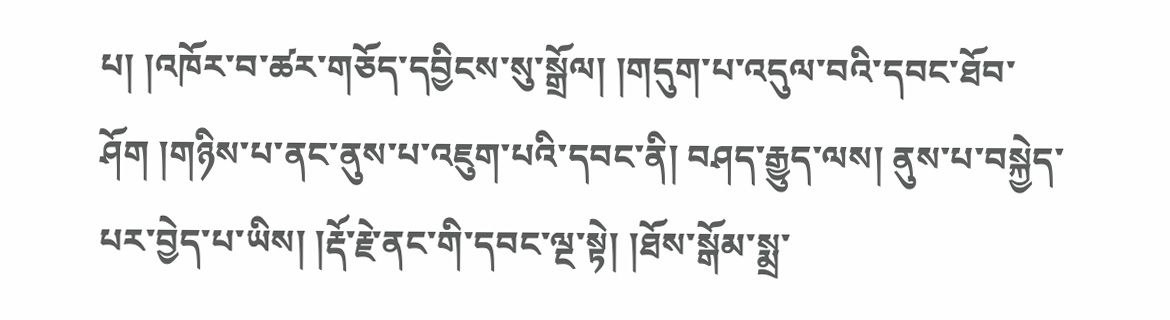པ། །འཁོར་བ་ཚར་གཅོད་དབྱིངས་སུ་སྒྲོལ། །གདུག་པ་འདུལ་བའི་དབང་ཐོབ་ཤོག །གཉིས་པ་ནང་ནུས་པ་འཇུག་པའི་དབང་ནི། བཤད་རྒྱུད་ལས། ནུས་པ་བསྐྱེད་པར་བྱེད་པ་ཡིས། །རྡོ་རྗེ་ནང་གི་དབང་ལྔ་སྟེ། །ཐོས་སྒོམ་སྨྲ་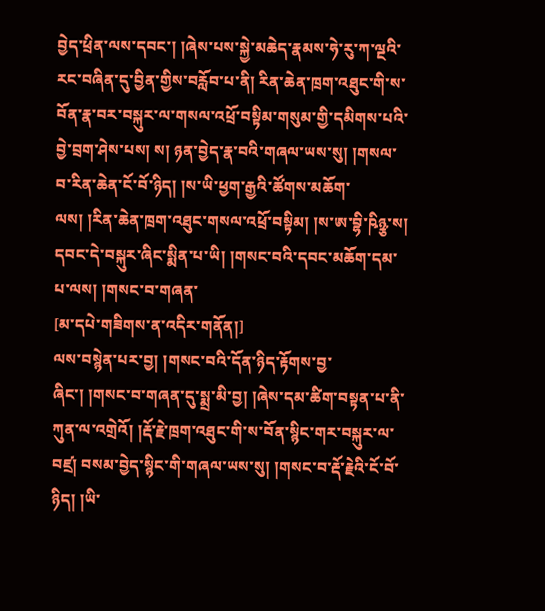བྱེད་ཕྲིན་ལས་དབང་། །ཞེས་པས་སྐྱེ་མཆེད་རྣམས་ཧེ་རུ་ཀ་ལྔའི་རང་བཞིན་དུ་བྱིན་གྱིས་བརློབ་པ་ནི། རིན་ཆེན་ཁྲག་འཐུང་གི་ས་བོན་རྣ་བར་བསྐུར་ལ་གསལ་འཕྲོ་བསྟིམ་གསུམ་གྱི་དམིགས་པའི་བྱེ་བྲག་ཤེས་པས། ས། ཉན་བྱེད་རྣ་བའི་གཞལ་ཡས་སུ། །གསལ་བ་རིན་ཆེན་ངོ་བོ་ཉིད། །ས་ཡི་ཕྱག་རྒྱའི་ཚོགས་མཆོག་ལས། །རིན་ཆེན་ཁྲག་འཐུང་གསལ་འཕྲོ་བསྟིམ། །ས་ཨ་བྷི་ཥིཉྩ་ས། དབང་དེ་བསྐུར་ཞིང་སྨིན་པ་ཡི། །གསང་བའི་དབང་མཆོག་དམ་པ་ལས། །གསང་བ་གཞན་
[མ་དཔེ་གཟིགས་ན་འདིར་གནོན།]
ལས་བསྙེན་པར་བྱ། །གསང་བའི་དོན་ཉིད་རྟོགས་བྱ་ཞིང་། །གསང་བ་གཞན་དུ་སྨྲ་མི་བྱ། །ཞེས་དམ་ཚིག་བསྟན་པ་ནི་ཀུན་ལ་འགྲེའོ། །རྡོ་རྗེ་ཁྲག་འཐུང་གི་ས་བོན་སྙིང་གར་བསྐུར་ལ་བཛྲ། བསམ་བྱེད་སྙིང་གི་གཞལ་ཡས་སུ། །གསང་བ་རྡོ་རྗེའི་ངོ་བོ་ཉིད། །ཡི་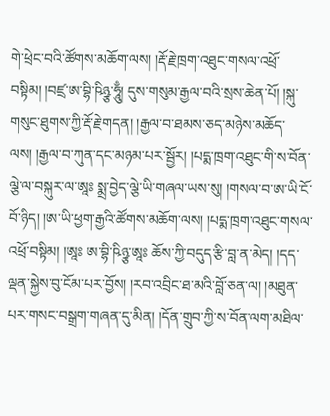གེ་ཕྲེང་བའི་ཚོགས་མཆོག་ལས། །རྡོ་རྗེ་ཁྲག་འཐུང་གསལ་འཕྲོ་བསྟིམ། །བཛྲ་ཨ་བྷི་ཥིཉྩ་ཧཱུྃ། དུས་གསུམ་རྒྱལ་བའི་སྲས་ཆེན་པོ། །སྐུ་གསུང་ཐུགས་ཀྱི་རྡོ་རྗེ་གདན། །རྒྱལ་བ་ཐམས་ཅད་མཉེས་མཆོད་ལས། །རྒྱལ་བ་ཀུན་དང་མཉམ་པར་སྦྱོར། །པདྨ་ཁྲག་འཐུང་གི་ས་བོན་ལྕེ་ལ་བསྐུར་ལ་ཨཱཿ སྨྲ་བྱེད་ལྕེ་ཡི་གཞལ་ཡས་སུ། །གསལ་བ་ཨ་ཡི་ངོ་བོ་ཉིད། །ཨ་ཡི་ཕྱག་རྒྱའི་ཚོགས་མཆོག་ལས། །པདྨ་ཁྲག་འཐུང་གསལ་འཕྲོ་བསྟིམ། །ཨཱཿ ཨ་བྷི་ཥིཉྩ་ཨཱཿ ཆོས་ཀྱི་བདུད་རྩི་བླ་ན་མེད། །དད་ལྡན་སྐྱེས་བུ་ངོམ་པར་བྱོས། །རབ་འབྲིང་ཐ་མའི་བློ་ཅན་ལ། །མཐུན་པར་གསང་བསྒྲག་གཞན་དུ་མིན། །དོན་གྲུབ་ཀྱི་ས་བོན་ལག་མཐིལ་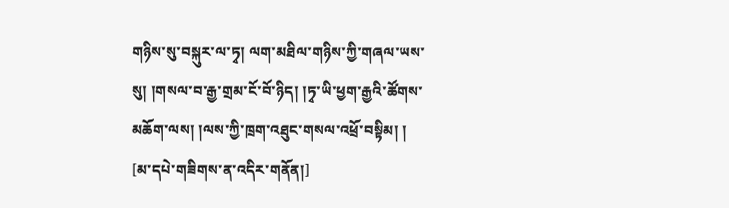གཉིས་སུ་བསྐུར་ལ་ཏྭ། ལག་མཐིལ་གཉིས་ཀྱི་གཞལ་ཡས་སུ། །གསལ་བ་རྒྱ་གྲམ་ངོ་བོ་ཉིད། །ཏྭ་ཡི་ཕྱག་རྒྱའི་ཚོགས་མཆོག་ལས། །ལས་ཀྱི་ཁྲག་འཐུང་གསལ་འཕྲོ་བསྟིམ། །
[མ་དཔེ་གཟིགས་ན་འདིར་གནོན།]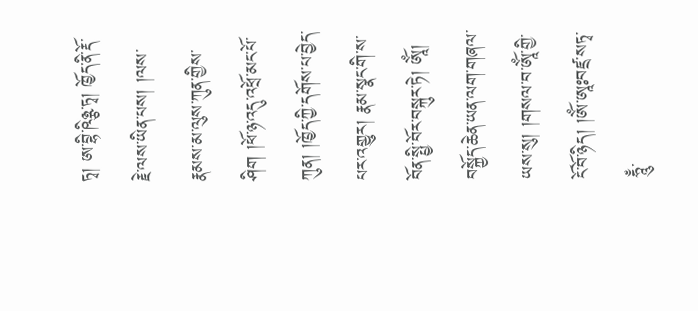ཏྭ། ཨ་བྷི་ཥིཉྩ་ཏྭ། ཁྱོད་ནི་རྡོ་རྗེ་ལས་ཡིན་པས། །ལས་རྣམས་མ་ལུས་ཀུན་གྱིས་ཤིག །ཕོ་ཉ་འདུ་འཕྲོ་མང་པོ་ཀུན། །ཁྱོད་ཀྱི་དགོས་པ་བྱེད་པར་འགྱུར། རྣམ་སྣང་གི་ས་བོན་སྤྱི་བོར་བསྐུར་ཏེ། ཨཱོཾ། བསྐྱོད་ཆེན་ཡན་ལག་གཞལ་ཡས་སུ། །གསལ་བ་ཨཱོཾ་གྱི་ངོ་བོ་ཉིད། །ཨོཾ་ཨཱཿབཛྲ་སཏྭ་ཧཱུྃ་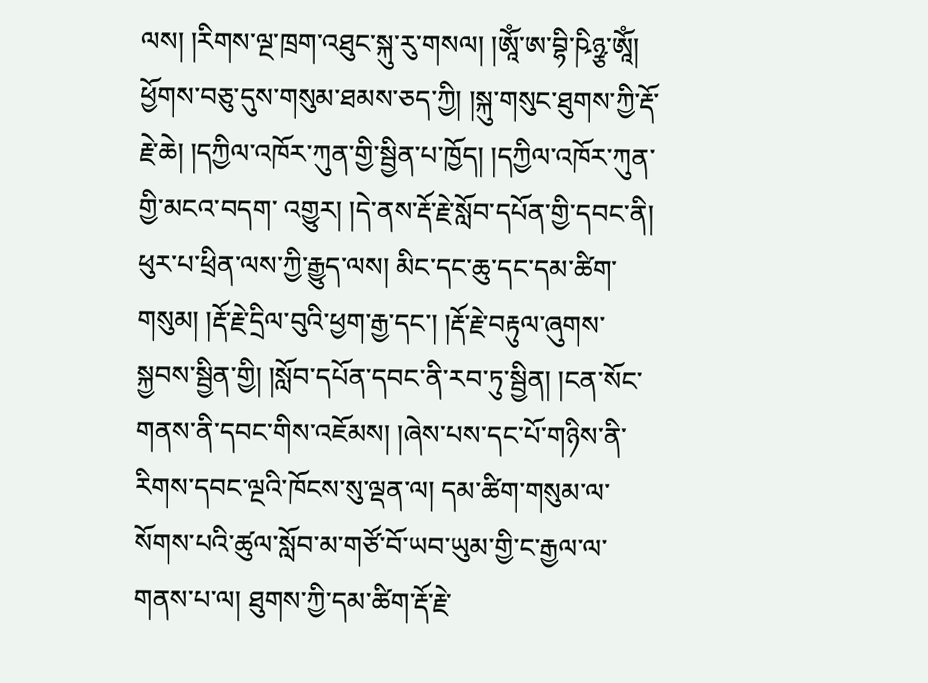ལས། །རིགས་ལྔ་ཁྲག་འཐུང་སྐུ་རུ་གསལ། །ཨཱོཾ་ཨ་བྷི་ཥིཉྩ་ཨཱོཾ། ཕྱོགས་བཅུ་དུས་གསུམ་ཐམས་ཅད་ཀྱི། །སྐུ་གསུང་ཐུགས་ཀྱི་རྡོ་རྗེ་ཆེ། །དཀྱིལ་འཁོར་ཀུན་གྱི་སྦྱིན་པ་ཁྱོད། །དཀྱིལ་འཁོར་ཀུན་གྱི་མངའ་བདག་ འགྱུར། །དེ་ནས་རྡོ་རྗེ་སློབ་དཔོན་གྱི་དབང་ནི། ཕུར་པ་ཕྲིན་ལས་ཀྱི་རྒྱུད་ལས། མིང་དང་ཆུ་དང་དམ་ཚིག་གསུམ། །རྡོ་རྗེ་དྲིལ་བུའི་ཕྱག་རྒྱ་དང་། །རྡོ་རྗེ་བརྟུལ་ཞུགས་སྐྱབས་སྦྱིན་གྱི། །སློབ་དཔོན་དབང་ནི་རབ་ཏུ་སྦྱིན། །ངན་སོང་གནས་ནི་དབང་གིས་འཇོམས། །ཞེས་པས་དང་པོ་གཉིས་ནི་རིགས་དབང་ལྔའི་ཁོངས་སུ་ལྡན་ལ། དམ་ཚིག་གསུམ་ལ་སོགས་པའི་ཚུལ་སློབ་མ་གཙོ་བོ་ཡབ་ཡུམ་གྱི་ང་རྒྱལ་ལ་གནས་པ་ལ། ཐུགས་ཀྱི་དམ་ཚིག་རྡོ་རྗེ་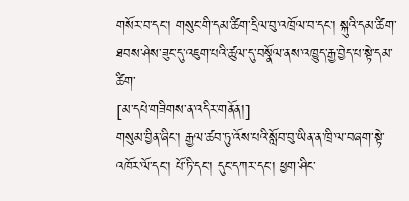གསོར་བ་དང་། གསུང་གི་དམ་ཚིག་དྲིལ་བུ་འཁྲོལ་བ་དང་། སྐུའི་དམ་ཚིག་ཐབས་ཤེས་ཟུང་དུ་འཇུག་པའི་ཚུལ་དུ་བསྣོལ་ནས་འཁྱུད་རྒྱ་བྱེད་པ་སྟེ་དམ་ཚིག་
[མ་དཔེ་གཟིགས་ན་འདིར་གནོན།]
གསུམ་བྱིན་ཞིང་། རྒྱལ་ཚབ་ཏུ་འོས་པའི་སློབ་བུ་ཡིན་ན་ཁྲི་ལ་བཞག་སྟེ་འཁོར་ལོ་དང་། པོ་ཏི་དང་། དུང་དཀར་དང་། ཕྱག་ཤིང་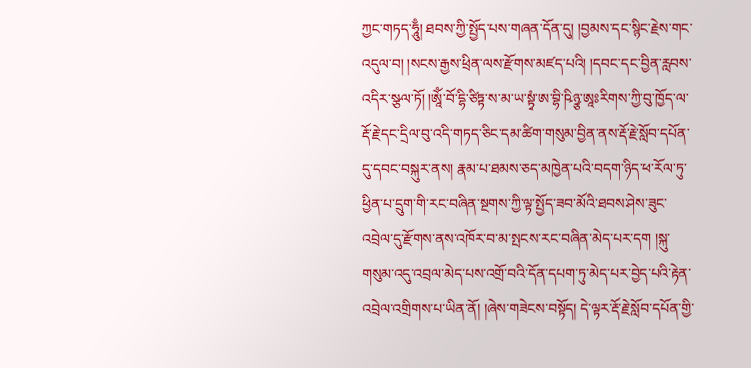ཀྱང་གཏད་ཧཱུྃ། ཐབས་ཀྱི་སྤྱོད་པས་གཞན་དོན་དུ། །བྱམས་དང་སྙིང་རྗེས་གང་འདུལ་བ། །སངས་རྒྱས་ཕྲིན་ལས་རྫོགས་མཛད་པའི། །དབང་དང་བྱིན་རླབས་འདིར་སྩལ་ཏོ། །ཨཱོཾ་བོ་དྷི་ཙིཏྟ་ས་མ་ཡ་སྟྭཾ་ཨ་བྷི་ཥིཉྩ་ཨཱཿརིགས་ཀྱི་བུ་ཁྱོད་ལ་རྡོ་རྗེ་དང་དྲིལ་བུ་འདི་གཏད་ཅིང་དམ་ཚིག་གསུམ་བྱིན་ནས་རྡོ་རྗེ་སློབ་དཔོན་དུ་དབང་བསྐུར་ནས། རྣམ་པ་ཐམས་ཅད་མཁྱེན་པའི་བདག་ཉིད་ཕ་རོལ་ཏུ་ཕྱིན་པ་དྲུག་གི་རང་བཞིན་སྔགས་ཀྱི་ལྟ་སྤྱོད་ཟབ་མོའི་ཐབས་ཤེས་ཟུང་འབྲེལ་དུ་རྫོགས་ནས་འཁོར་བ་མ་སྤངས་རང་བཞིན་མེད་པར་དག །སྐུ་གསུམ་འདུ་འབྲལ་མེད་པས་འགྲོ་བའི་དོན་དཔག་ཏུ་མེད་པར་བྱེད་པའི་རྟེན་འབྲེལ་འགྲིགས་པ་ཡིན་ནོ། །ཞེས་གཟེངས་བསྟོད། དེ་ལྟར་རྡོ་རྗེ་སློབ་དཔོན་གྱི་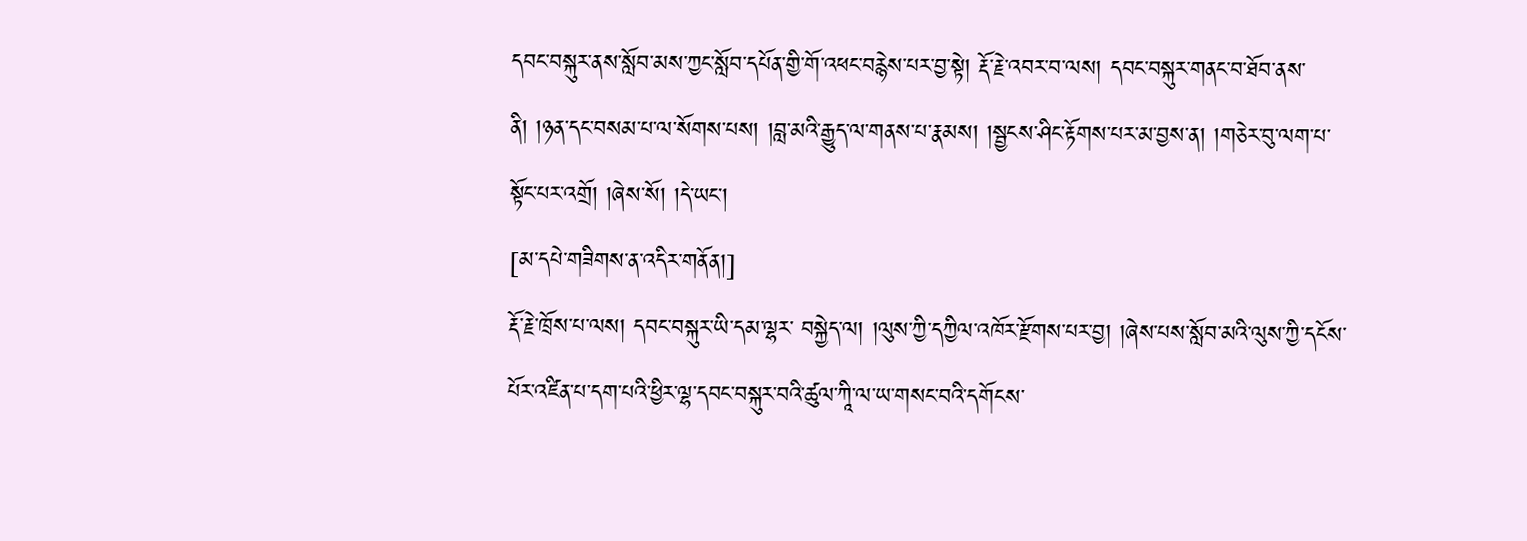དབང་བསྐུར་ནས་སློབ་མས་ཀྱང་སློབ་དཔོན་གྱི་གོ་འཕང་བརྙེས་པར་བྱ་སྟེ། རྡོ་རྗེ་འབར་བ་ལས། དབང་བསྐུར་གནང་བ་ཐོབ་ནས་ནི། །ཉན་དང་བསམ་པ་ལ་སོགས་པས། །བླ་མའི་རྒྱུད་ལ་གནས་པ་རྣམས། །སྦྱངས་ཤིང་རྟོགས་པར་མ་བྱས་ན། །གཅེར་བུ་ལག་པ་སྟོང་པར་འགྲོ། །ཞེས་སོ། །དེ་ཡང་།
[མ་དཔེ་གཟིགས་ན་འདིར་གནོན།]
རྡོ་རྗེ་ཁྲོས་པ་ལས། དབང་བསྐུར་ཡི་དམ་ལྷར་ བསྐྱེད་ལ། །ལུས་ཀྱི་དཀྱིལ་འཁོར་རྫོགས་པར་བྱ། །ཞེས་པས་སློབ་མའི་ལུས་ཀྱི་དངོས་པོར་འཛིན་པ་དག་པའི་ཕྱིར་ལྷ་དབང་བསྐུར་བའི་ཚུལ་ཀཱི་ལ་ཡ་གསང་བའི་དགོངས་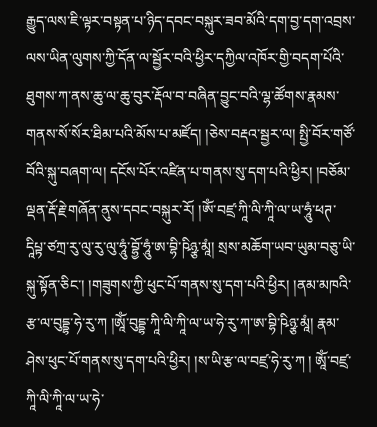རྒྱུད་ལས་ཇི་ལྟར་བསྟན་པ་ཉིད་དབང་བསྐུར་ཟབ་མོའི་དག་བྱ་དག་འབྲས་ལས་ཡིན་ལུགས་ཀྱི་དོན་ལ་སྦྱོར་བའི་ཕྱིར་དཀྱིལ་འཁོར་གྱི་བདག་པོའི་ཐུགས་ཀ་ནས་ཆུ་ལ་ཆུ་བུར་རྡོལ་བ་བཞིན་བྱུང་བའི་ལྷ་ཚོགས་རྣམས་གནས་སོ་སོར་ཐིམ་པའི་མོས་པ་མཛོད། །ཅེས་བརྡའ་སྦྱར་ལ། སྤྱི་བོར་གཙོ་བོའི་སྐུ་བཞག་ལ། དངོས་པོར་འཛིན་པ་གནས་སུ་དག་པའི་ཕྱིར། །བཅོམ་ལྡན་རྡོ་རྗེ་གཞོན་ནུས་དབང་བསྐུར་རོ། །ཨོཾ་བཛྲ་ཀཱི་ལི་ཀཱི་ལ་ཡ་ཧཱུཾ་ཕཊ་དཱིཔྟ་ཙཀྲ་རུ་ལུ་རུ་ལུ་ཧཱུཾ་བྷྱོ་ཧཱུཾ་ཨ་བྷི་ཥིཉྩ་མཱཾ། སྲས་མཆོག་ཡབ་ཡུམ་བཅུ་ཡི་སྐུ་སྟོན་ཅིང་། །གཟུགས་ཀྱི་ཕུང་པོ་གནས་སུ་དག་པའི་ཕྱིར། །ནམ་མཁའི་རྩ་ལ་བུདྡྷ་ཧེ་རུ་ཀ །ཨཱོཾ་བུདྡྷ་ཀཱི་ལི་ཀཱི་ལ་ཡ་ཧེ་རུ་ཀ་ཨ་བྷི་ཥིཉྩ་མཱཾ། རྣམ་ཤེས་ཕུང་པོ་གནས་སུ་དག་པའི་ཕྱིར། །ས་ཡི་རྩ་ལ་བཛྲ་ཧེ་རུ་ཀ ། ཨཱོཾ་བཛྲ་ཀཱི་ལི་ཀཱི་ལ་ཡ་ཧེ་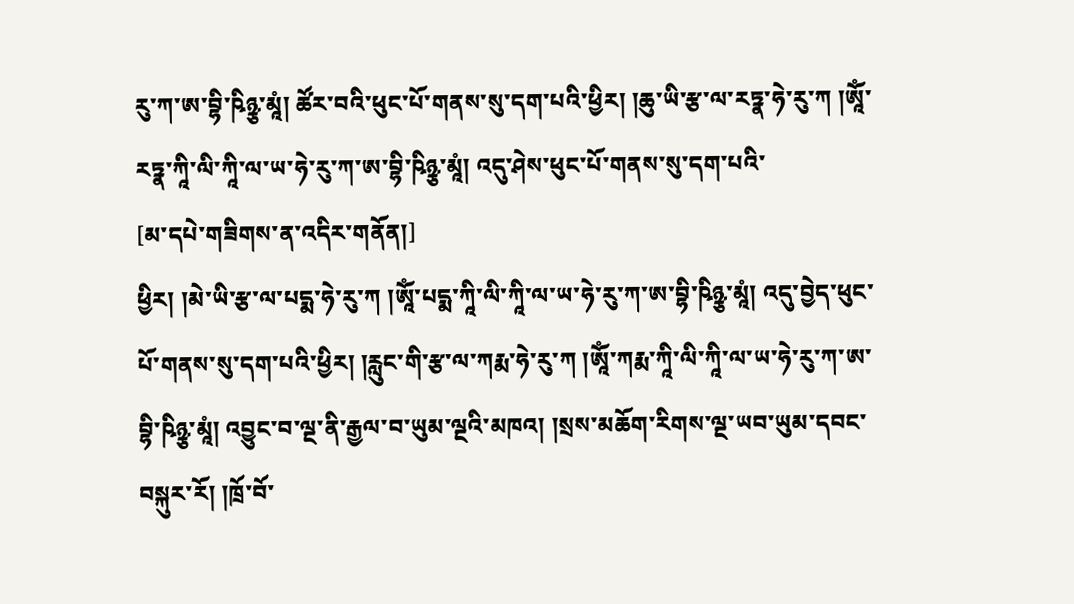རུ་ཀ་ཨ་བྷི་ཥིཉྩ་མཱཾ། ཚོར་བའི་ཕུང་པོ་གནས་སུ་དག་པའི་ཕྱིར། །ཆུ་ཡི་རྩ་ལ་རཏྣ་ཧེ་རུ་ཀ །ཨཱོཾ་རཏྣ་ཀཱི་ལི་ཀཱི་ལ་ཡ་ཧེ་རུ་ཀ་ཨ་བྷི་ཥིཉྩ་མཱཾ། འདུ་ཤེས་ཕུང་པོ་གནས་སུ་དག་པའི་
[མ་དཔེ་གཟིགས་ན་འདིར་གནོན།]
ཕྱིར། །མེ་ཡི་རྩ་ལ་པདྨ་ཧེ་རུ་ཀ །ཨཱོཾ་པདྨ་ཀཱི་ལི་ཀཱི་ལ་ཡ་ཧེ་རུ་ཀ་ཨ་བྷི་ཥིཉྩ་མཱཾ། འདུ་བྱེད་ཕུང་པོ་གནས་སུ་དག་པའི་ཕྱིར། །རླུང་གི་རྩ་ལ་ཀརྨ་ཧེ་རུ་ཀ །ཨཱོཾ་ཀརྨ་ཀཱི་ལི་ཀཱི་ལ་ཡ་ཧེ་རུ་ཀ་ཨ་བྷི་ཥིཉྩ་མཱཾ། འབྱུང་བ་ལྔ་ནི་རྒྱལ་བ་ཡུམ་ལྔའི་མཁའ། །སྲས་མཆོག་རིགས་ལྔ་ཡབ་ཡུམ་དབང་བསྐུར་རོ། །ཁྲོ་བོ་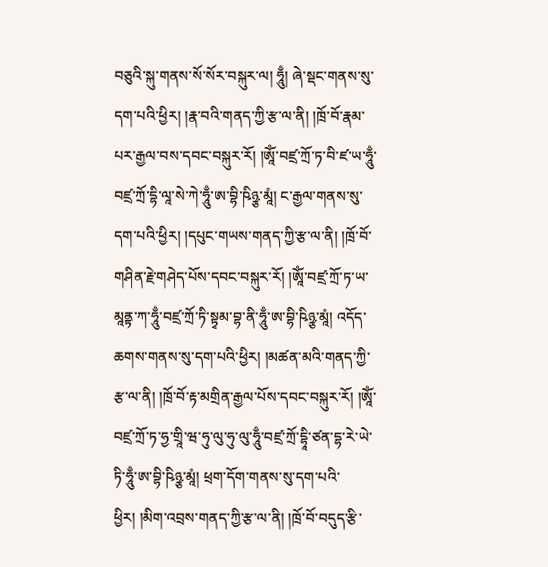བཅུའི་སྐུ་གནས་སོ་སོར་བསྐུར་ལ། ཧཱུྃ། ཞེ་སྡང་གནས་སུ་དག་པའི་ཕྱིར། །རྣ་བའི་གནད་ཀྱི་རྩ་ལ་ནི། །ཁྲོ་བོ་རྣམ་པར་རྒྱལ་བས་དབང་བསྐུར་རོ། །ཨཱོཾ་བཛྲ་ཀྲོ་ཏ་བི་ཛ་ཡ་ཧཱུྃ་བཛྲ་ཀྲོ་དྷི་ལཱ་སེ་ཀེ་ཧཱུྃ་ཨ་བྷི་ཥིཉྩ་མཱཾ། ང་རྒྱལ་གནས་སུ་དག་པའི་ཕྱིར། །དཔུང་གཡས་གནད་ཀྱི་རྩ་ལ་ནི། །ཁྲོ་བོ་གཤིན་རྗེ་གཤེད་པོས་དབང་བསྐུར་རོ། །ཨཱོཾ་བཛྲ་ཀྲོ་ཏ་ཡ་མཱནྟ་ཀ་ཧཱུྃ་བཛྲ་ཀྲོ་ཏི་སྟྭམ་བྷ་ནི་ཧཱུྃ་ཨ་བྷི་ཥིཉྩ་མཱཾ། འདོད་ཆགས་གནས་སུ་དག་པའི་ཕྱིར། །མཚན་མའི་གནད་ཀྱི་རྩ་ལ་ནི། །ཁྲོ་བོ་རྟ་མགྲིན་རྒྱལ་པོས་དབང་བསྐུར་རོ། །ཨཱོཾ་བཛྲ་ཀྲོ་ཏ་ཧྱ་གྲཱི་ཝ་ཧུ་ལུ་ཧུ་ལུ་ཧཱུྃ་བཛྲ་ཀྲོ་དྷཱི་ཙན་དྷ་རེ་ཡེ་ཏི་ཧཱུྃ་ཨ་བྷི་ཥིཉྩ་མཱཾ། ཕྲག་དོག་གནས་སུ་དག་པའི་ཕྱིར། །མིག་འབྲས་གནད་ཀྱི་རྩ་ལ་ནི། །ཁྲོ་བོ་བདུད་རྩི་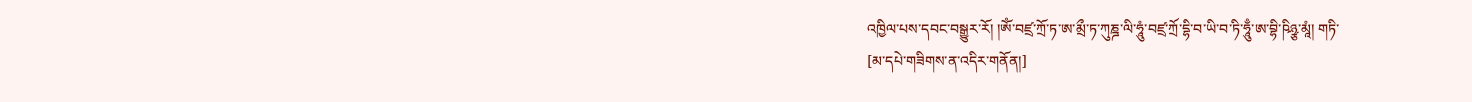འཁྱིལ་པས་དབང་བསྒྱུར་རོ། །ཨོཾ་བཛྲ་ཀྲོ་ཏ་ཨ་མྲྀ་ཏ་ཀུཎྜ་ལི་ཧཱུཾ་བཛྲ་ཀྲོ་དྷི་བ་ཡི་བ་ཏི་ཧཱུྃ་ཨ་བྷི་ཥིཉྩ་མཱཾ། གཏི་
[མ་དཔེ་གཟིགས་ན་འདིར་གནོན།]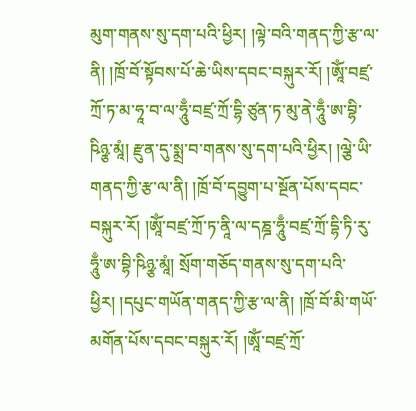མུག་གནས་སུ་དག་པའི་ཕྱིར། །ལྟེ་བའི་གནད་ཀྱི་རྩ་ལ་ནི། །ཁྲོ་བོ་སྟོབས་པོ་ཆེ་ཡིས་དབང་བསྐུར་རོ། །ཨཱོཾ་བཛྲ་ཀྲོ་ཏ་མ་ཧཱ་བ་ལ་ཧཱུྃ་བཛྲ་ཀྲོ་དྷི་ཙུན་ཏ་མུ་ནེ་ཧཱུྃ་ཨ་བྷི་ཥིཉྩ་མཱཾ། རྫུན་དུ་སྨྲ་བ་གནས་སུ་དག་པའི་ཕྱིར། །ལྕེ་ཡི་གནད་ཀྱི་རྩ་ལ་ནི། །ཁྲོ་བོ་དབྱུག་པ་སྔོན་པོས་དབང་བསྐུར་རོ། །ཨཱོཾ་བཛྲ་ཀྲོ་ཏ་ནཱི་ལ་དཎྜ་ཧཱུྃ་བཛྲ་ཀྲོ་དྷི་ཏི་རུ་ཧཱུྃ་ཨ་བྷི་ཥིཉྩ་མཱཾ། སྲོག་གཅོད་གནས་སུ་དག་པའི་ཕྱིར། །དཔུང་གཡོན་གནད་ཀྱི་རྩ་ལ་ནི། །ཁྲོ་བོ་མི་གཡོ་མགོན་པོས་དབང་བསྐུར་རོ། །ཨཱོཾ་བཛྲ་ཀྲོ་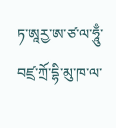ཏ་ཨཱརྱ་ཨ་ཙ་ལ་ཧཱུྃ་བཛྲ་ཀྲོ་དྷི་མུ་ཁ་ལ་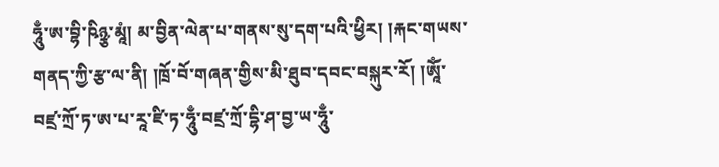ཧཱུྃ་ཨ་བྷི་ཥིཉྩ་མཱཾ། མ་བྱིན་ལེན་པ་གནས་སུ་དག་པའི་ཕྱིར། །རྐང་གཡས་གནད་ཀྱི་རྩ་ལ་ནི། །ཁྲོ་བོ་གཞན་གྱིས་མི་ཐུབ་དབང་བསྐུར་རོ། །ཨཱོཾ་བཛྲ་ཀྲོ་ཏ་ཨ་པ་རཱ་ཛི་ཏ་ཧཱུྃ་བཛྲ་ཀྲོ་དྷི་ཤ་བྱ་ཡ་ཧཱུྃ་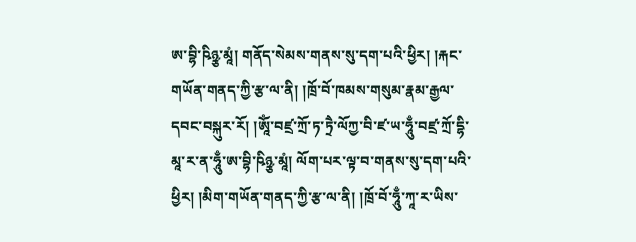ཨ་བྷི་ཥིཉྩ་མཱཾ། གནོད་སེམས་གནས་སུ་དག་པའི་ཕྱིར། །རྐང་གཡོན་གནད་ཀྱི་རྩ་ལ་ནི། །ཁྲོ་བོ་ཁམས་གསུམ་རྣམ་རྒྱལ་དབང་བསྐུར་རོ། །ཨཱོཾ་བཛྲ་ཀྲོ་ཏ་ཏྲཻ་ལོཀྱ་བི་ཛ་ཡ་ཧཱུྃ་བཛྲ་ཀྲོ་དྷི་མཱ་ར་ན་ཧཱུྃ་ཨ་བྷི་ཥིཉྩ་མཱཾ། ལོག་པར་ལྟ་བ་གནས་སུ་དག་པའི་ཕྱིར། །མིག་གཡོན་གནད་ཀྱི་རྩ་ལ་ནི། །ཁྲོ་བོ་ཧཱུྃ་ཀཱ་ར་ཡིས་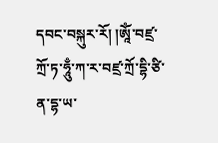དབང་བསྐུར་རོ། །ཨཱོཾ་བཛྲ་ཀྲོ་ཏ་ཧཱུྃ་ཀ་ར་བཛྲ་ཀྲོ་དྷི་ཙི་ན་དྷ་ཡ་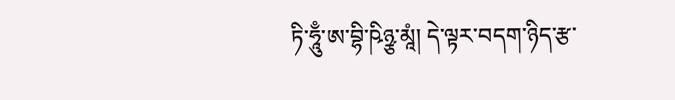ཏི་ཧཱུྃ་ཨ་བྷི་ཥིཉྩ་མཱཾ། དེ་ལྟར་བདག་ཉིད་རྩ་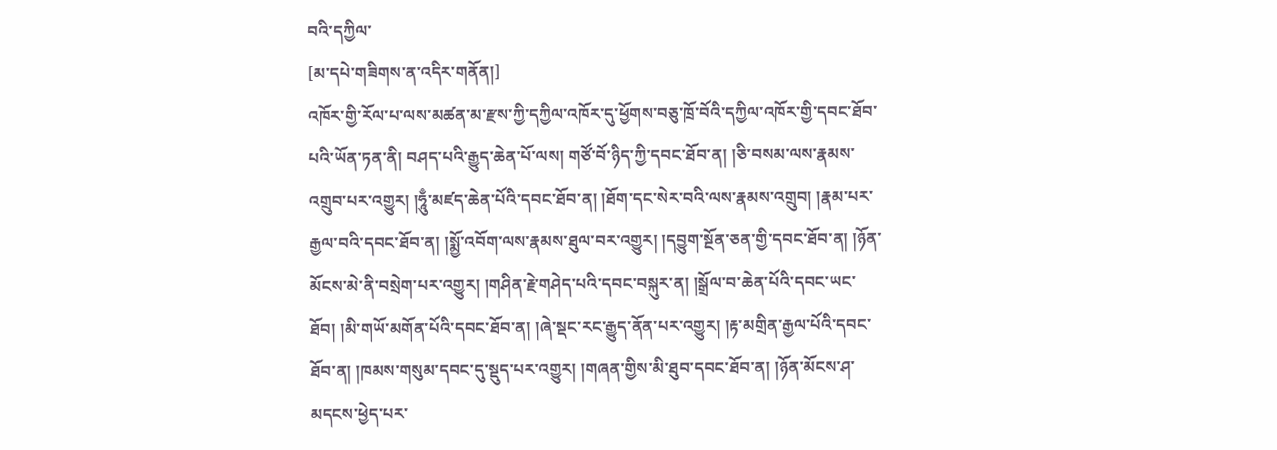བའི་དཀྱིལ་
[མ་དཔེ་གཟིགས་ན་འདིར་གནོན།]
འཁོར་གྱི་རོལ་པ་ལས་མཚན་མ་རྫས་ཀྱི་དཀྱིལ་འཁོར་དུ་ཕྱོགས་བཅུ་ཁྲོ་བོའི་དཀྱིལ་འཁོར་གྱི་དབང་ཐོབ་པའི་ཡོན་ཏན་ནི། བཤད་པའི་རྒྱུད་ཆེན་པོ་ལས། གཙོ་བོ་ཉིད་ཀྱི་དབང་ཐོབ་ན། །ཅི་བསམ་ལས་རྣམས་འགྲུབ་པར་འགྱུར། །ཧཱུྃ་མཛད་ཆེན་པོའི་དབང་ཐོབ་ན། །ཐོག་དང་སེར་བའི་ལས་རྣམས་འགྲུབ། །རྣམ་པར་རྒྱལ་བའི་དབང་ཐོབ་ན། །སྨྱོ་འབོག་ལས་རྣམས་ཐུལ་བར་འགྱུར། །དབྱུག་སྔོན་ཅན་གྱི་དབང་ཐོབ་ན། །ཉོན་མོངས་མེ་ནི་བསྲེག་པར་འགྱུར། །གཤིན་རྗེ་གཤེད་པའི་དབང་བསྐུར་ན། །སྒྲོལ་བ་ཆེན་པོའི་དབང་ཡང་ཐོབ། །མི་གཡོ་མགོན་པོའི་དབང་ཐོབ་ན། །ཞེ་སྡང་རང་རྒྱུད་ནོན་པར་འགྱུར། །རྟ་མགྲིན་རྒྱལ་པོའི་དབང་ཐོབ་ན། །ཁམས་གསུམ་དབང་དུ་སྡུད་པར་འགྱུར། །གཞན་གྱིས་མི་ཐུབ་དབང་ཐོབ་ན། །ཉོན་མོངས་ཤ་མདངས་ཕྱེད་པར་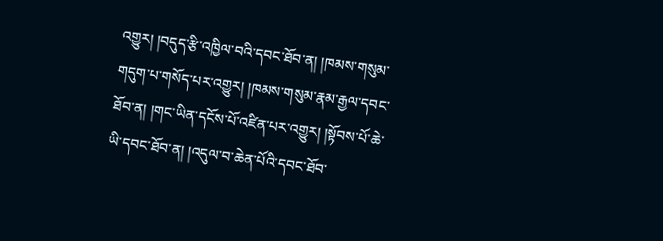འགྱུར། །བདུད་རྩི་འཁྱིལ་བའི་དབང་ཐོབ་ན། །ཁམས་གསུམ་གདུག་པ་གསོད་པར་འགྱུར། །ཁམས་གསུམ་རྣམ་རྒྱལ་དབང་ཐོབ་ན། །གང་ཡིན་དངོས་པོ་འཛིན་པར་འགྱུར། །སྟོབས་པོ་ཆེ་ཡི་དབང་ཐོབ་ན། །འདུལ་བ་ཆེན་པོའི་དབང་ཐོབ་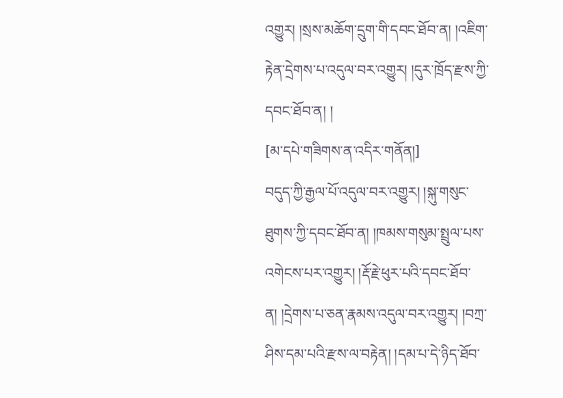འགྱུར། །སྲས་མཆོག་དྲུག་གི་དབང་ཐོབ་ན། །འཇིག་རྟེན་དྲེགས་པ་འདུལ་བར་འགྱུར། །དུར་ཁྲོད་རྫས་ཀྱི་དབང་ཐོབ་ན། །
[མ་དཔེ་གཟིགས་ན་འདིར་གནོན།]
བདུད་ཀྱི་རྒྱལ་པོ་འདུལ་བར་འགྱུར། །སྐུ་གསུང་ཐུགས་ཀྱི་དབང་ཐོབ་ན། །ཁམས་གསུམ་སྤྲུལ་པས་འགེངས་པར་འགྱུར། །རྡོ་རྗེ་ཕུར་པའི་དབང་ཐོབ་ན། །དྲེགས་པ་ཅན་རྣམས་འདུལ་བར་འགྱུར། །བཀྲ་ཤིས་དམ་པའི་རྫས་ལ་བརྟེན། །དམ་པ་དེ་ཉིད་ཐོབ་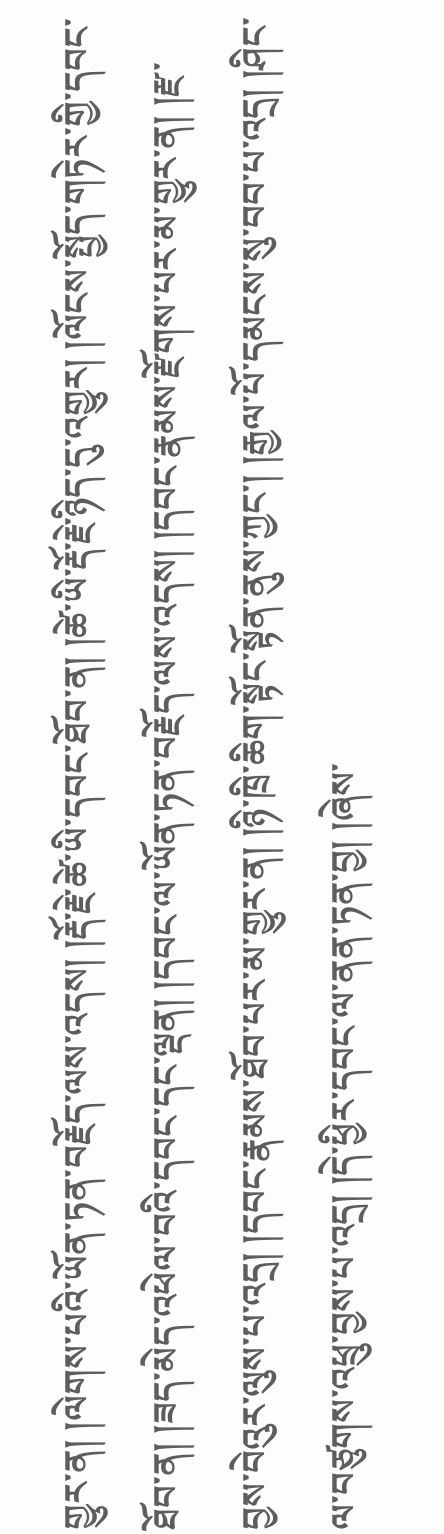གྱུར་ན། །ལེགས་པའི་ཡོན་ཏན་བརྗོད་ལས་འདས། །རྡོ་རྗེ་ཚེ་ཡི་དབང་ཐོབ་ན། །ཚེ་ཡི་རྡོ་རྗེ་ཉིད་དུ་འགྱུར། །ལོངས་སྤྱོད་གཏེར་གྱི་དབང་ཐོབ་ན། །ཟད་མེད་འཕེལ་བའི་དབང་དང་ལྡན། །དབང་ལ་ཡོན་ཏན་བརྗོད་ལས་འདས། །དབང་རྣམས་རྫོགས་པར་མ་གྱུར་ན། །རྫ་བྱས་བེའུར་ལུས་པ་འདྲ། །དབང་རྣམས་ཐོབ་པར་མ་གྱུར་ན། །ཉི་ཁྲི་ཆིག་སྟོང་སྟོན་ནུས་ཀྱང་། །རྒྱལ་པོ་དམངས་སུ་བབ་པ་འདྲ། །ཤིང་ལ་བཙུགས་འཕྲུ་བྱས་པ་འདྲ། །དེ་ཕྱིར་དབང་ལ་ནན་ཏན་བྱ། །ཞེས་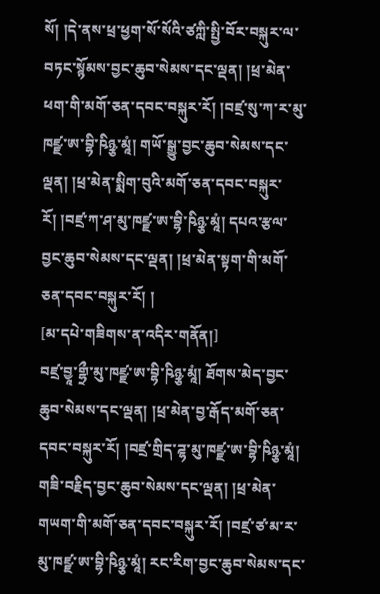སོ། །དེ་ནས་ཕྲ་ཕྱག་སོ་སོའི་ཙཀླི་སྤྱི་བོར་བསྐུར་ལ་བཏང་སྙོམས་བྱང་ཆུབ་སེམས་དང་ལྡན། །ཕྲ་མེན་ཕག་གི་མགོ་ཅན་དབང་བསྐུར་རོ། །བཛྲ་སུ་ཀ་ར་མུ་ཁཛྫ་ཨ་བྷི་ཥིཉྩ་མཱཾ། གཡོ་སྒྱུ་བྱང་ཆུབ་སེམས་དང་ལྡན། །ཕྲ་མེན་སྨིག་བུའི་མགོ་ཅན་དབང་བསྐུར་རོ། །བཛྲ་ཀ་ཤ་མུ་ཁཛྫ་ཨ་བྷི་ཥིཉྩ་མཱཾ། དཔའ་རྩལ་བྱང་ཆུབ་སེམས་དང་ལྡན། །ཕྲ་མེན་སྟག་གི་མགོ་ཅན་དབང་བསྐུར་རོ། །
[མ་དཔེ་གཟིགས་ན་འདིར་གནོན།]
བཛྲ་བྱཱ་གྷྲྀ་མུ་ཁཛྫ་ཨ་བྷི་ཥིཉྩ་མཱཾ། ཐོགས་མེད་བྱང་ཆུབ་སེམས་དང་ལྡན། །ཕྲ་མེན་བྱ་རྒོད་མགོ་ཅན་དབང་བསྐུར་རོ། །བཛྲ་གྲིད་ཌྷ་མུ་ཁཛྫ་ཨ་བྷི་ཥིཉྩ་མཱཾ། གཟི་བརྗིད་བྱང་ཆུབ་སེམས་དང་ལྡན། །ཕྲ་མེན་གཡག་གི་མགོ་ཅན་དབང་བསྐུར་རོ། །བཛྲ་ཙ་མ་ར་མུ་ཁཛྫ་ཨ་བྷི་ཥིཉྩ་མཱཾ། རང་རིག་བྱང་ཆུབ་སེམས་དང་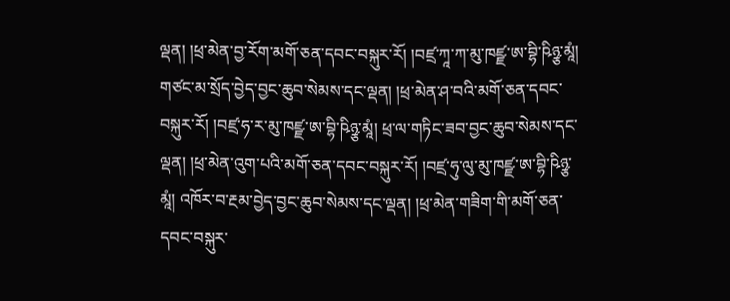ལྡན། །ཕྲ་མེན་བྱ་རོག་མགོ་ཅན་དབང་བསྐུར་རོ། །བཛྲ་ཀཱ་ཀ་མུ་ཁཛྫ་ཨ་བྷི་ཥིཉྩ་མཱཾ། གཙང་མ་སྲོད་བྱེད་བྱང་ཆུབ་སེམས་དང་ལྡན། །ཕྲ་མེན་ཤ་བའི་མགོ་ཅན་དབང་བསྐུར་རོ། །བཛྲ་ཧ་ར་མུ་ཁཛྫ་ཨ་བྷི་ཥིཉྩ་མཱཾ། ཕྲ་ལ་གཏིང་ཟབ་བྱང་ཆུབ་སེམས་དང་ལྡན། །ཕྲ་མེན་འུག་པའི་མགོ་ཅན་དབང་བསྐུར་རོ། །བཛྲ་ཧུ་ལུ་མུ་ཁཛྫ་ཨ་བྷི་ཥིཉྩ་མཱཾ། འཁོར་བ་རྔམ་བྱེད་བྱང་ཆུབ་སེམས་དང་ལྡན། །ཕྲ་མེན་གཟིག་གི་མགོ་ཅན་དབང་བསྐུར་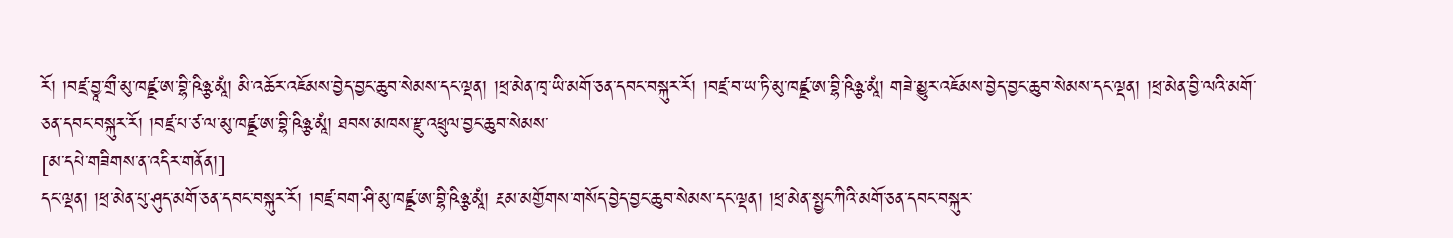རོ། །བཛྲ་བྱཱ་གྲྀ་མུ་ཁཛྫ་ཨ་བྷི་ཥིཉྩ་མཱཾ། མི་འཆོར་འཇོམས་བྱེད་བྱང་ཆུབ་སེམས་དང་ལྡན། །ཕྲ་མེན་ཁྭ་ཡི་མགོ་ཅན་དབང་བསྐུར་རོ། །བཛྲ་བ་ཡ་ཏི་མུ་ཁཛྫ་ཨ་བྷི་ཥིཉྩ་མཱཾ། གཟེ་མྱུར་འཇོམས་བྱེད་བྱང་ཆུབ་སེམས་དང་ལྡན། །ཕྲ་མེན་བྱི་ལའི་མགོ་ཅན་དབང་བསྐུར་རོ། །བཛྲ་པ་ཙ་ལ་མུ་ཁཛྫ་ཨ་བྷི་ཥིཉྩ་མཱཾ། ཐབས་མཁས་རྫུ་འཕྲུལ་བྱང་ཆུབ་སེམས་
[མ་དཔེ་གཟིགས་ན་འདིར་གནོན།]
དང་ལྡན། །ཕྲ་མེན་པུ་ཤུད་མགོ་ཅན་དབང་བསྐུར་རོ། །བཛྲ་བག་ཤི་མུ་ཁཛྫ་ཨ་བྷི་ཥིཉྩ་མཱཾ། རྔམ་མགྱོགས་གསོད་བྱེད་བྱང་ཆུབ་སེམས་དང་ལྡན། །ཕྲ་མེན་སྤྱང་ཀིའི་མགོ་ཅན་དབང་བསྐུར་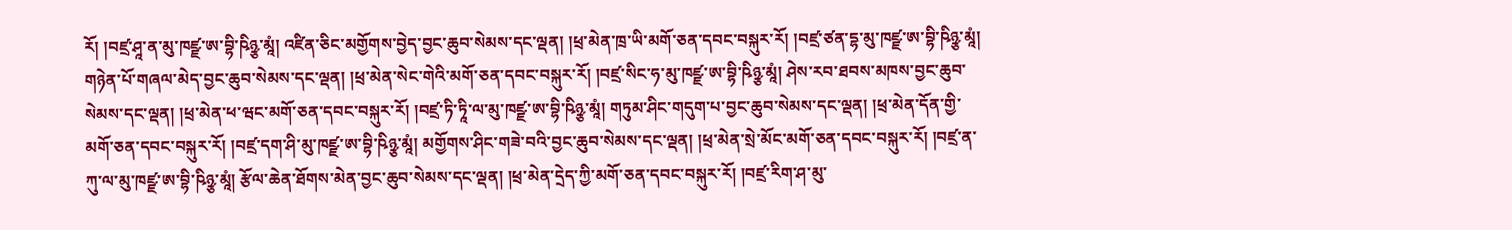རོ། །བཛྲ་ཤཱ་ན་མུ་ཁཛྫ་ཨ་བྷི་ཥིཉྩ་མཱཾ། འཛིན་ཅིང་མགྱོགས་བྱེད་བྱང་ཆུབ་སེམས་དང་ལྡན། །ཕྲ་མེན་ཁྲ་ཡི་མགོ་ཅན་དབང་བསྐུར་རོ། །བཛྲ་ཙན་དྷ་མུ་ཁཛྫ་ཨ་བྷི་ཥིཉྩ་མཱཾ། གཉེན་པོ་གཞལ་མེད་བྱང་ཆུབ་སེམས་དང་ལྡན། །ཕྲ་མེན་སེང་གེའི་མགོ་ཅན་དབང་བསྐུར་རོ། །བཛྲ་སིང་ཧ་མུ་ཁཛྫ་ཨ་བྷི་ཥིཉྩ་མཱཾ། ཤེས་རབ་ཐབས་མཁས་བྱང་ཆུབ་སེམས་དང་ལྡན། །ཕྲ་མེན་ཕ་ཝང་མགོ་ཅན་དབང་བསྐུར་རོ། །བཛྲ་ཏི་ཏཱི་ལ་མུ་ཁཛྫ་ཨ་བྷི་ཥིཉྩ་མཱཾ། གཏུམ་ཤིང་གདུག་པ་བྱང་ཆུབ་སེམས་དང་ལྡན། །ཕྲ་མེན་དོན་གྱི་མགོ་ཅན་དབང་བསྐུར་རོ། །བཛྲ་དག་ཤི་མུ་ཁཛྫ་ཨ་བྷི་ཥིཉྩ་མཱཾ། མགྱོགས་ཤིང་གཟེ་བའི་བྱང་ཆུབ་སེམས་དང་ལྡན། །ཕྲ་མེན་སྲེ་མོང་མགོ་ཅན་དབང་བསྐུར་རོ། །བཛྲ་ན་ཀུ་ལ་མུ་ཁཛྫ་ཨ་བྷི་ཥིཉྩ་མཱཾ། རྩོལ་ཆེན་ཐོགས་མེན་བྱང་ཆུབ་སེམས་དང་ལྡན། །ཕྲ་མེན་དྲེད་ཀྱི་མགོ་ཅན་དབང་བསྐུར་རོ། །བཛྲ་རིག་ཤ་མུ་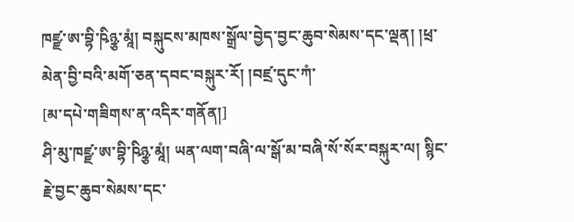ཁཛྫ་ཨ་བྷི་ཥིཉྩ་མཱཾ། བསྐུངས་མཁས་སྒྲོལ་བྱེད་བྱང་ཆུབ་སེམས་དང་ལྡན། །ཕྲ་མེན་བྱི་བའི་མགོ་ཅན་དབང་བསྐུར་རོ། །བཛྲ་དུང་ཀཾ་
[མ་དཔེ་གཟིགས་ན་འདིར་གནོན།]
ཤི་མུ་ཁཛྫ་ཨ་བྷི་ཥིཉྩ་མཱཾ། ཡན་ལག་བཞི་ལ་སྒོ་མ་བཞི་སོ་སོར་བསྐུར་ལ། སྙིང་རྗེ་བྱང་ཆུབ་སེམས་དང་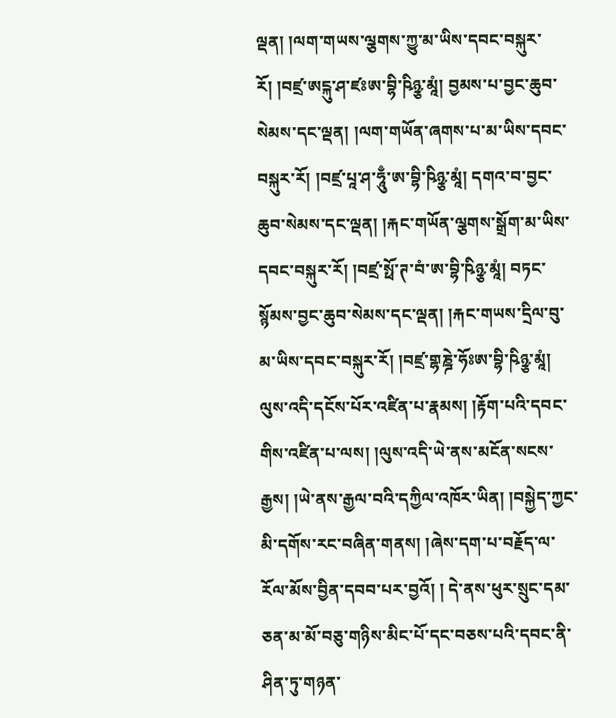ལྡན། །ལག་གཡས་ལྕགས་ཀྱུ་མ་ཡིས་དབང་བསྐུར་རོ། །བཛྲ་ཨངྐུ་ཤ་ཛཿཨ་བྷི་ཥིཉྩ་མཱཾ། བྱམས་པ་བྱང་ཆུབ་སེམས་དང་ལྡན། །ལག་གཡོན་ཞགས་པ་མ་ཡིས་དབང་བསྐུར་རོ། །བཛྲ་པཱ་ཤ་ཧཱུྃ་ཨ་བྷི་ཥིཉྩ་མཱཾ། དགའ་བ་བྱང་ཆུབ་སེམས་དང་ལྡན། །རྐང་གཡོན་ལྕགས་སྒྲོག་མ་ཡིས་དབང་བསྐུར་རོ། །བཛྲ་སྥོ་ཊ་བཾ་ཨ་བྷི་ཥིཉྩ་མཱཾ། བཏང་སྙོམས་བྱང་ཆུབ་སེམས་དང་ལྡན། །རྐང་གཡས་དྲིལ་བུ་མ་ཡིས་དབང་བསྐུར་རོ། །བཛྲ་གྷཎྜེ་ཧོཿཨ་བྷི་ཥིཉྩ་མཱཾ། ལུས་འདི་དངོས་པོར་འཛིན་པ་རྣམས། །རྟོག་པའི་དབང་གིས་འཛིན་པ་ལས། །ལུས་འདི་ཡེ་ནས་མངོན་སངས་རྒྱས། །ཡེ་ནས་རྒྱལ་བའི་དཀྱིལ་འཁོར་ཡིན། །བསྐྱེད་ཀྱང་མི་དགོས་རང་བཞིན་གནས། །ཞེས་དག་པ་བརྗོད་ལ་རོལ་མོས་བྱིན་དབབ་པར་བྱའོ། ། དེ་ནས་ཕུར་སྲུང་དམ་ཅན་མ་མོ་བཅུ་གཉིས་མིང་པོ་དང་བཅས་པའི་དབང་ནི་ཤིན་ཏུ་གཉན་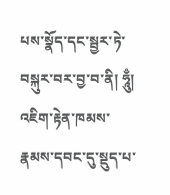པས་སྣོད་དང་སྦྱར་ཏེ་བསྐུར་བར་བྱ་བ་ནི། ཧཱུྃ། འཇིག་རྟེན་ཁམས་རྣམས་དབང་དུ་སྡུད་པ་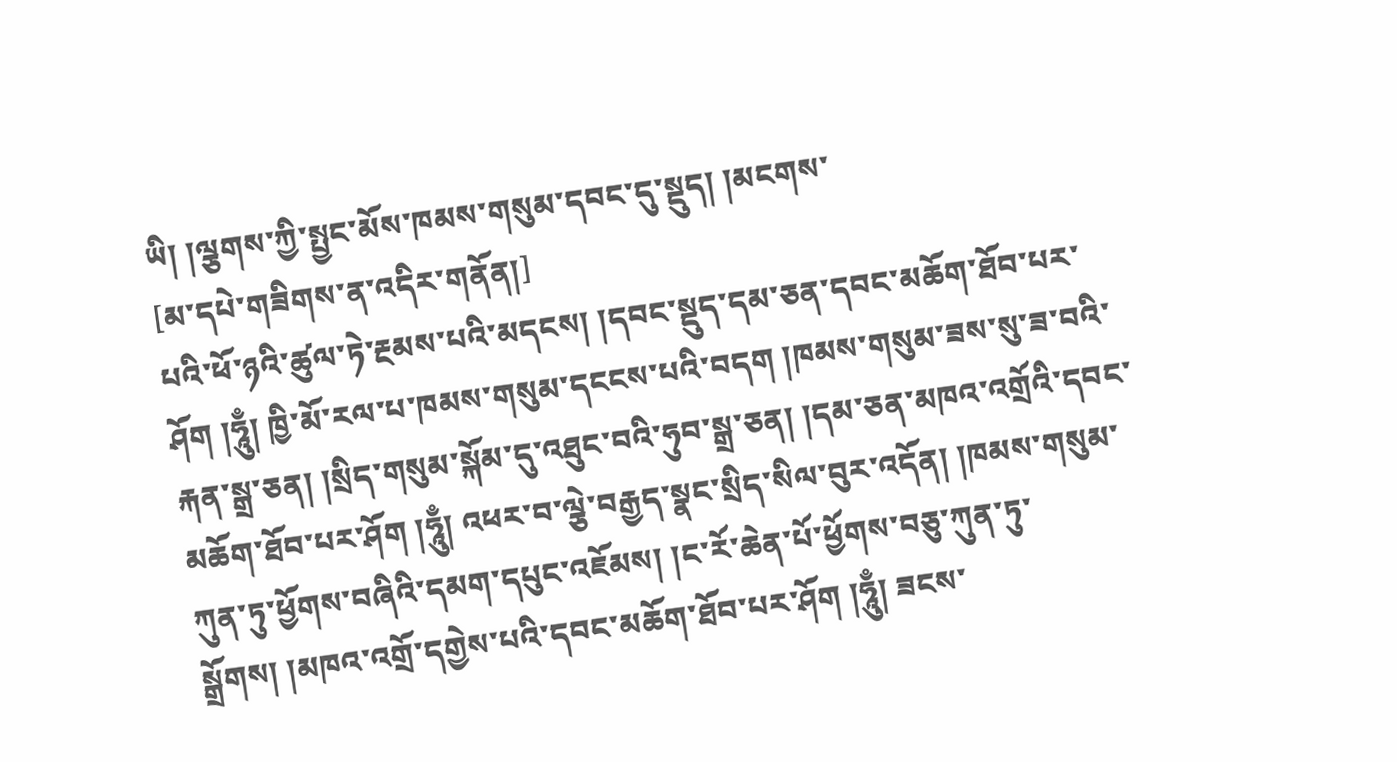ཡི། །ལྕགས་ཀྱི་སྤྱང་མོས་ཁམས་གསུམ་དབང་དུ་སྡུད། །མངགས་
[མ་དཔེ་གཟིགས་ན་འདིར་གནོན།]
པའི་ཕོ་ཉའི་ཚུལ་ཏེ་རྔམས་པའི་མདངས། །དབང་སྡུད་དམ་ཅན་དབང་མཆོག་ཐོབ་པར་ཤོག །ཧཱུྃ། ཁྱི་མོ་རལ་པ་ཁམས་གསུམ་དངངས་པའི་བདག །ཁམས་གསུམ་ཟས་སུ་ཟ་བའི་རྐན་སྒྲ་ཅན། །སྲིད་གསུམ་སྐོམ་དུ་འཐུང་བའི་ཧུབ་སྒྲ་ཅན། །དམ་ཅན་མཁའ་འགྲོའི་དབང་མཆོག་ཐོབ་པར་ཤོག །ཧཱུྃ། འཕར་བ་ལྕེ་བརྒྱད་སྣང་སྲིད་སིལ་བུར་འདོན། །ཁམས་གསུམ་ཀུན་ཏུ་ཕྱོགས་བཞིའི་དམག་དཔུང་འཇོམས། །ང་རོ་ཆེན་པོ་ཕྱོགས་བཅུ་ཀུན་ཏུ་སྒྲོགས། །མཁའ་འགྲོ་དགྱེས་པའི་དབང་མཆོག་ཐོབ་པར་ཤོག །ཧཱུྃ། ཟངས་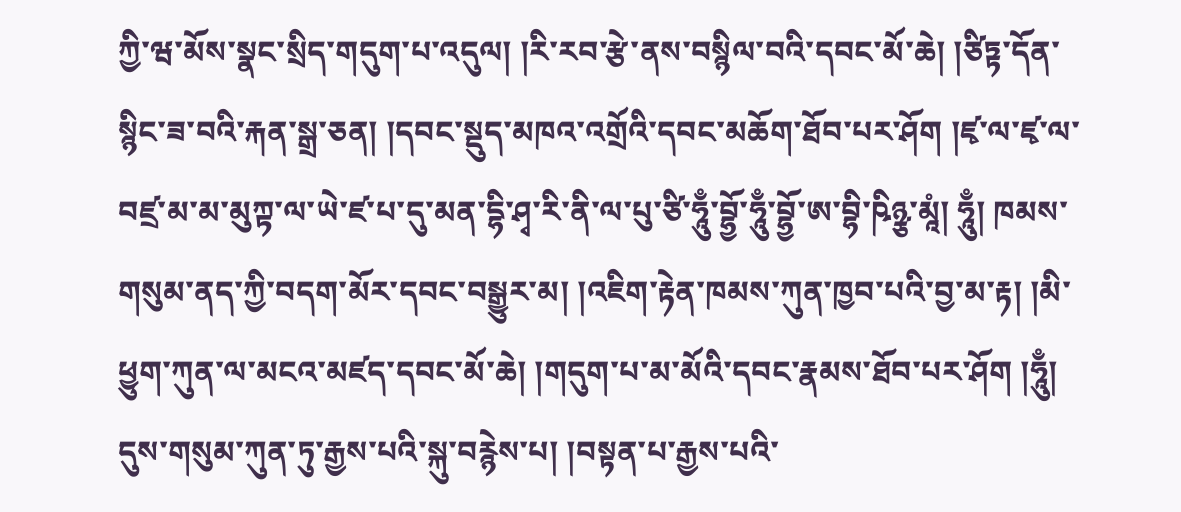ཀྱི་ཝ་མོས་སྣང་སྲིད་གདུག་པ་འདུལ། །རི་རབ་རྩེ་ནས་བསྙིལ་བའི་དབང་མོ་ཆེ། །ཙིཏྟ་དོན་སྙིང་ཟ་བའི་རྐན་སྒྲ་ཅན། །དབང་སྡུད་མཁའ་འགྲོའི་དབང་མཆོག་ཐོབ་པར་ཤོག །ཛྭ་ལ་ཛྭ་ལ་བཛྲ་མ་མ་མུཀྟ་ལ་ཡེ་ཛ་པ་དུ་མན་དྷི་ཤྭ་རི་ནི་ལ་པུ་ཙི་ཧཱུྃ་བྷྱོ་ཧཱུྃ་བྷྱོ་ཨ་བྷི་ཥིཉྩ་མཱཾ། ཧཱུྃ། ཁམས་གསུམ་ནད་ཀྱི་བདག་མོར་དབང་བསྒྱུར་མ། །འཇིག་རྟེན་ཁམས་ཀུན་ཁྱབ་པའི་བྱ་མ་རྟ། །མི་ཕྱུག་ཀུན་ལ་མངའ་མཛད་དབང་མོ་ཆེ། །གདུག་པ་མ་མོའི་དབང་རྣམས་ཐོབ་པར་ཤོག །ཧཱུྃ། དུས་གསུམ་ཀུན་ཏུ་རྒྱས་པའི་སྐུ་བརྙེས་པ། །བསྟན་པ་རྒྱས་པའི་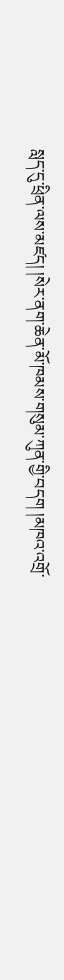སླད་དུ་ཕྲིན་ལས་མཛད། །སེར་ནག་ཆེན་མོ་ཁམས་གསུམ་ཀུན་གྱི་བདག །མཁའ་འགྲོ་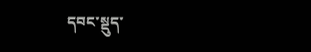དབང་སྡུད་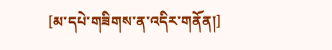[མ་དཔེ་གཟིགས་ན་འདིར་གནོན།]